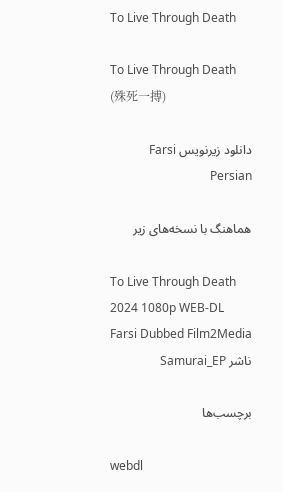To Live Through Death

To Live Through Death (殊死一搏)

دانلود زیرنویس Farsi Persian

هماهنگ با نسخه‌های زیر

To Live Through Death 2024 1080p WEB-DL Farsi Dubbed Film2Media
ناشر Samurai_EP

برچسب‌ها

webdl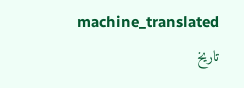machine_translated
تاریخ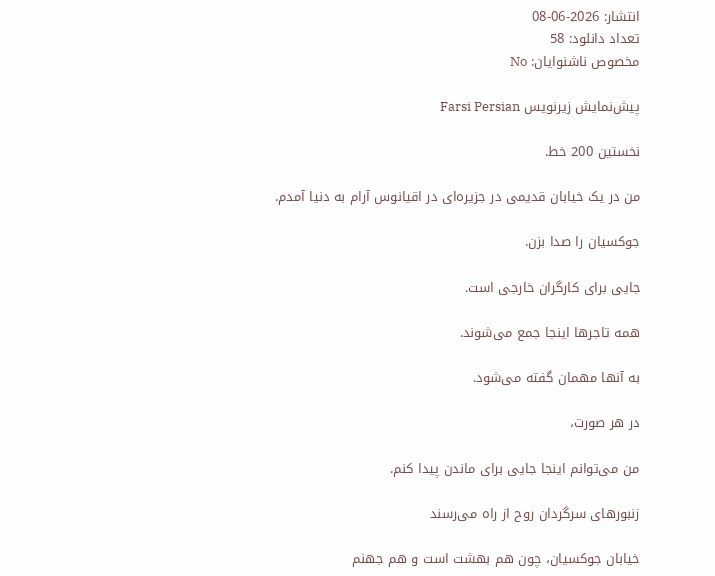انتشار: 2026-06-08
تعداد دانلود: 58
مخصوص ناشنوایان: No

پیش‌نمایش زیرنویس Farsi Persian

نخستین 200 خط.

من در یک خیابان قدیمی در جزیره‌ای در اقیانوس آرام به دنیا آمدم.

جوکسیان را صدا بزن.

جایی برای کارگران خارجی است.

همه تاجرها اینجا جمع می‌شوند.

به آنها مهمان گفته می‌شود.

در هر صورت،

من می‌توانم اینجا جایی برای ماندن پیدا کنم.

زنبورهای سرگردان روح از راه می‌رسند

خیابان جوکسیان، چون هم بهشت است و هم جهنم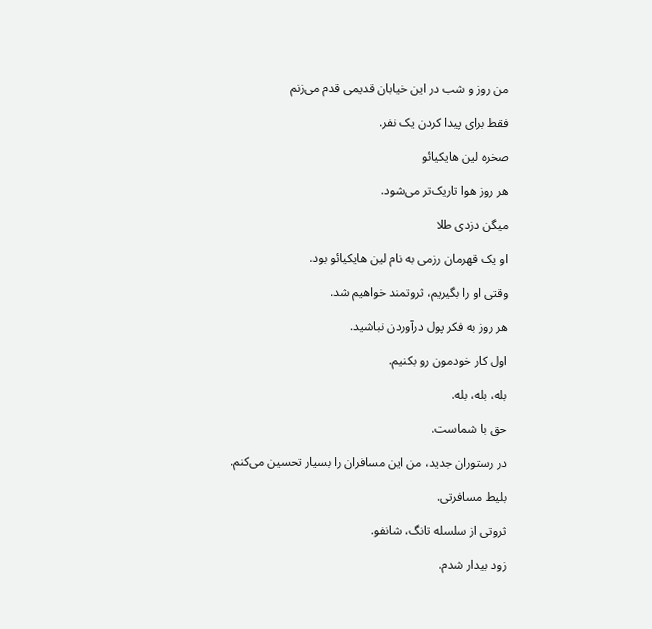من روز و شب در این خیابان قدیمی قدم می‌زنم

فقط برای پیدا کردن یک نفر.

صخره لین هایکیائو

هر روز هوا تاریک‌تر می‌شود.

میگن دزدی طلا

او یک قهرمان رزمی به نام لین هایکیائو بود.

وقتی او را بگیریم، ثروتمند خواهیم شد.

هر روز به فکر پول درآوردن نباشید.

اول کار خودمون رو بکنیم.

بله، بله، بله.

حق با شماست.

در رستوران جدید، من این مسافران را بسیار تحسین می‌کنم.

بلیط مسافرتی.

ثروتی از سلسله تانگ، شانفو.

زود بیدار شدم.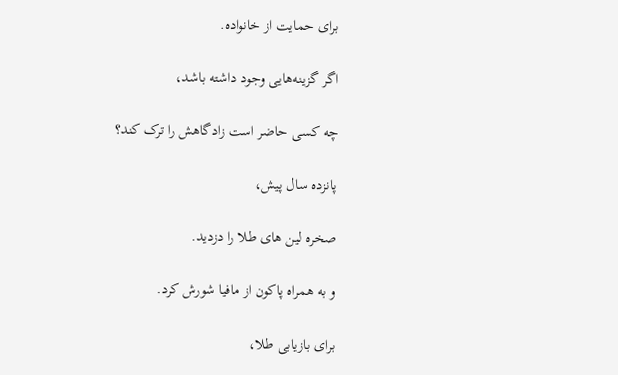برای حمایت از خانواده.

اگر گزینه‌هایی وجود داشته باشد،

چه کسی حاضر است زادگاهش را ترک کند؟

پانزده سال پیش،

صخره لین های طلا را دزدید.

و به همراه پاکون از مافیا شورش کرد.

برای بازیابی طلا،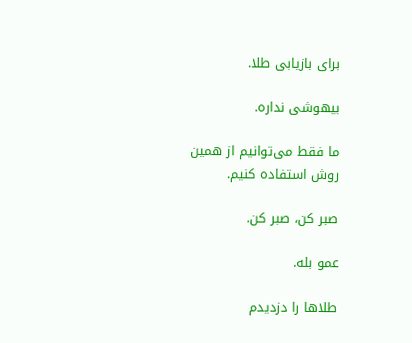برای بازیابی طلا.

بیهوشی نداره.

ما فقط می‌توانیم از همین روش استفاده کنیم.

صبر کن، صبر کن.

عمو بله.

طلاها را دزدیدم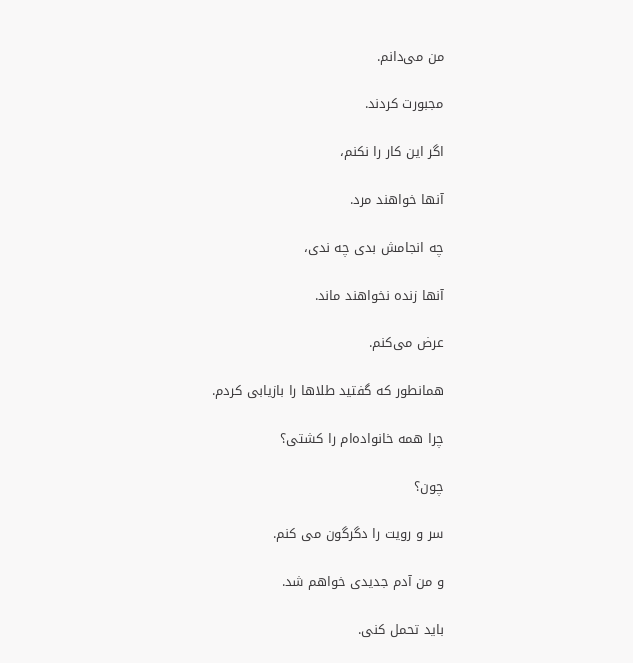من می‌دانم.

مجبورت کردند.

اگر این کار را نکنم،

آنها خواهند مرد.

چه انجامش بدی چه ندی،

آنها زنده نخواهند ماند.

عرض می‌کنم.

همانطور که گفتید طلاها را بازیابی کردم.

چرا همه خانواده‌ام را کشتی؟

چون؟

سر و رویت را دگرگون می کنم.

و من آدم جدیدی خواهم شد.

باید تحمل کنی.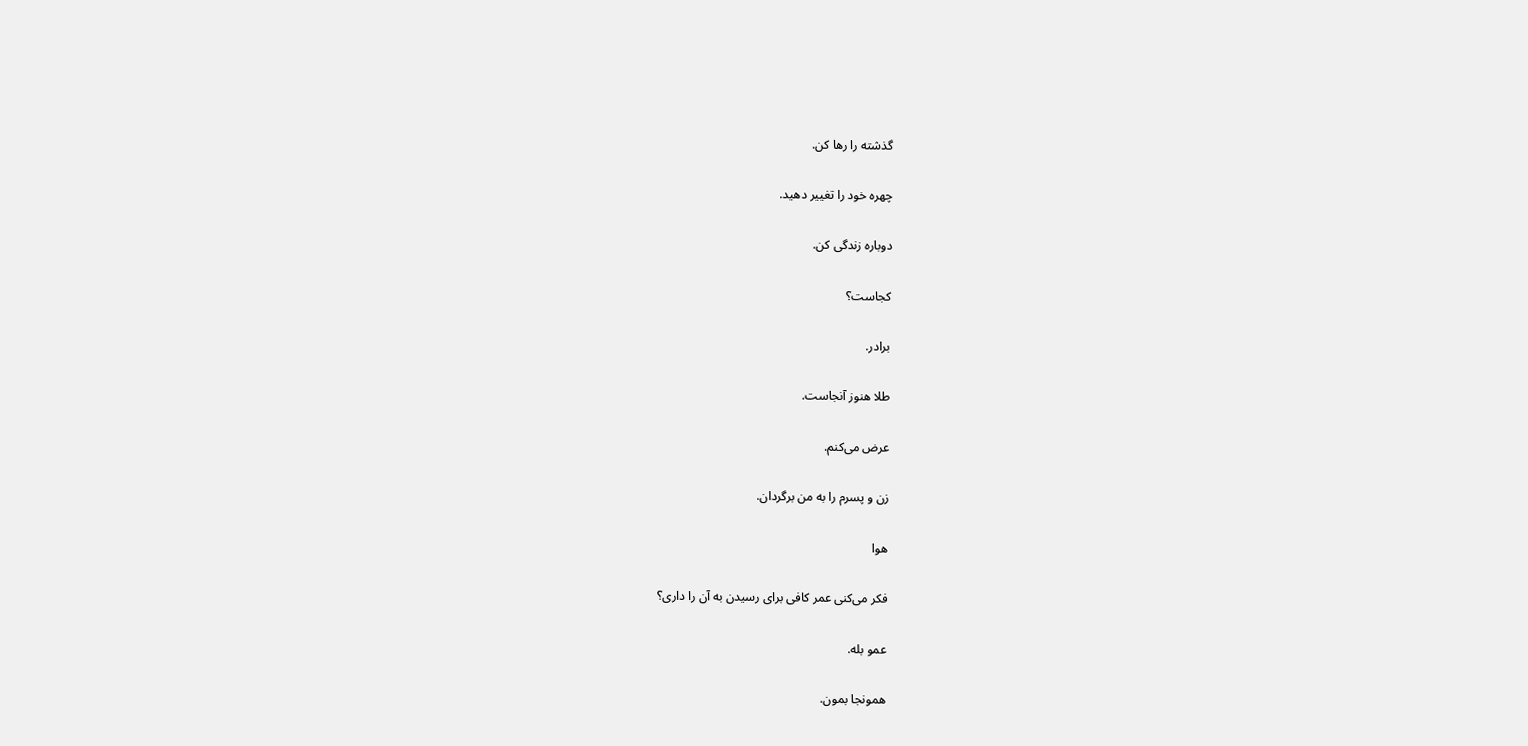گذشته را رها کن.

چهره خود را تغییر دهید.

دوباره زندگی کن.

کجاست؟

برادر.

طلا هنوز آنجاست.

عرض می‌کنم.

زن و پسرم را به من برگردان.

هوا

فکر می‌کنی عمر کافی برای رسیدن به آن را داری؟

عمو بله.

همونجا بمون.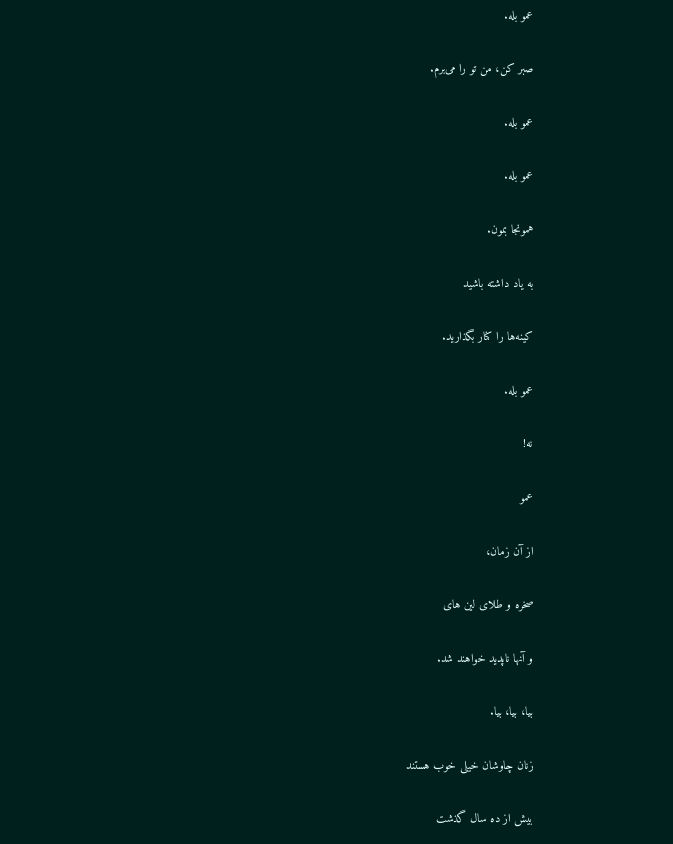عمو بله.

صبر کن، من تو را می‌برم.

عمو بله.

عمو بله.

همونجا بمون.

به یاد داشته باشید

کینه‌ها را کنار بگذارید.

عمو بله.

نه!

عمو

از آن زمان،

صخره و طلای لین های

و آنها ناپدید خواهند شد.

بیا، بیا، بیا.

زنان چاوشان خیلی خوب هستند

بیش از ده سال گذشت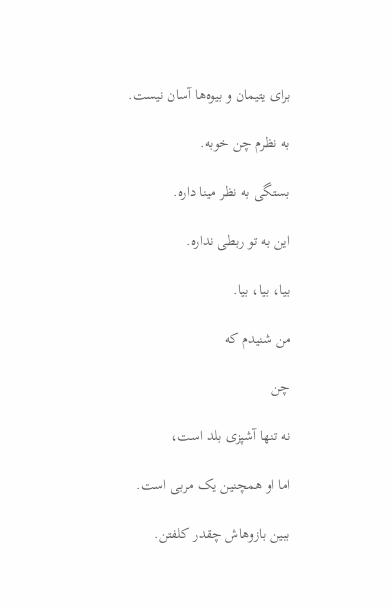برای یتیمان و بیوه‌ها آسان نیست.

به نظرم چن خوبه.

بستگی به نظر مینا داره.

این به تو ربطی نداره.

بیا، بیا، بیا.

من شنیدم که

چن

نه تنها آشپزی بلد است،

اما او همچنین یک مربی است.

ببین بازوهاش چقدر کلفتن.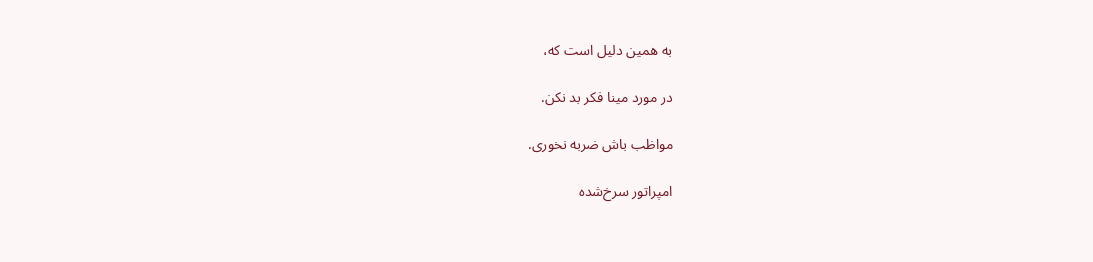به همین دلیل است که،

در مورد مینا فکر بد نکن.

مواظب باش ضربه نخوری.

امپراتور سرخ‌شده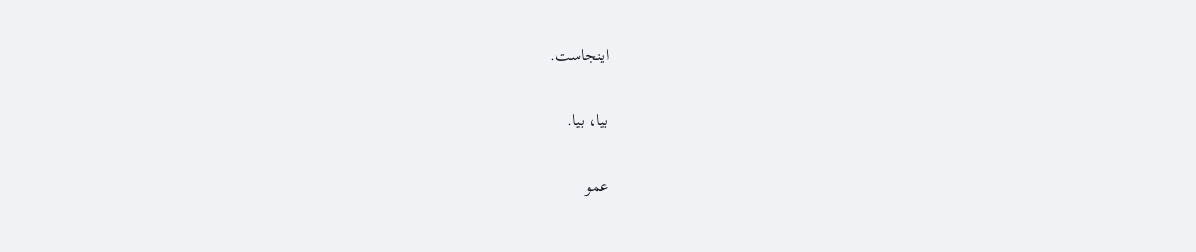اینجاست.

بیا، بیا.

عمو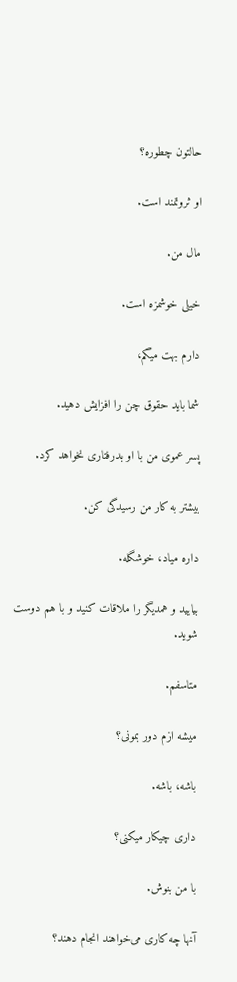حالتون چطوره؟

او ثروتمند است.

مال من.

خیلی خوشمزه است.

دارم بهت میگم،

شما باید حقوق چن را افزایش دهید.

پسر عموی من با او بدرفتاری نخواهد کرد.

بیشتر به کار من رسیدگی کن.

داره میاد، خوشگله.

بیایید و همدیگر را ملاقات کنید و با هم دوست شوید.

متاسفم.

میشه ازم دور بمونی؟

باشه، باشه.

داری چیکار میکنی؟

با من بنوش.

آنها چه کاری می‌خواهند انجام دهند؟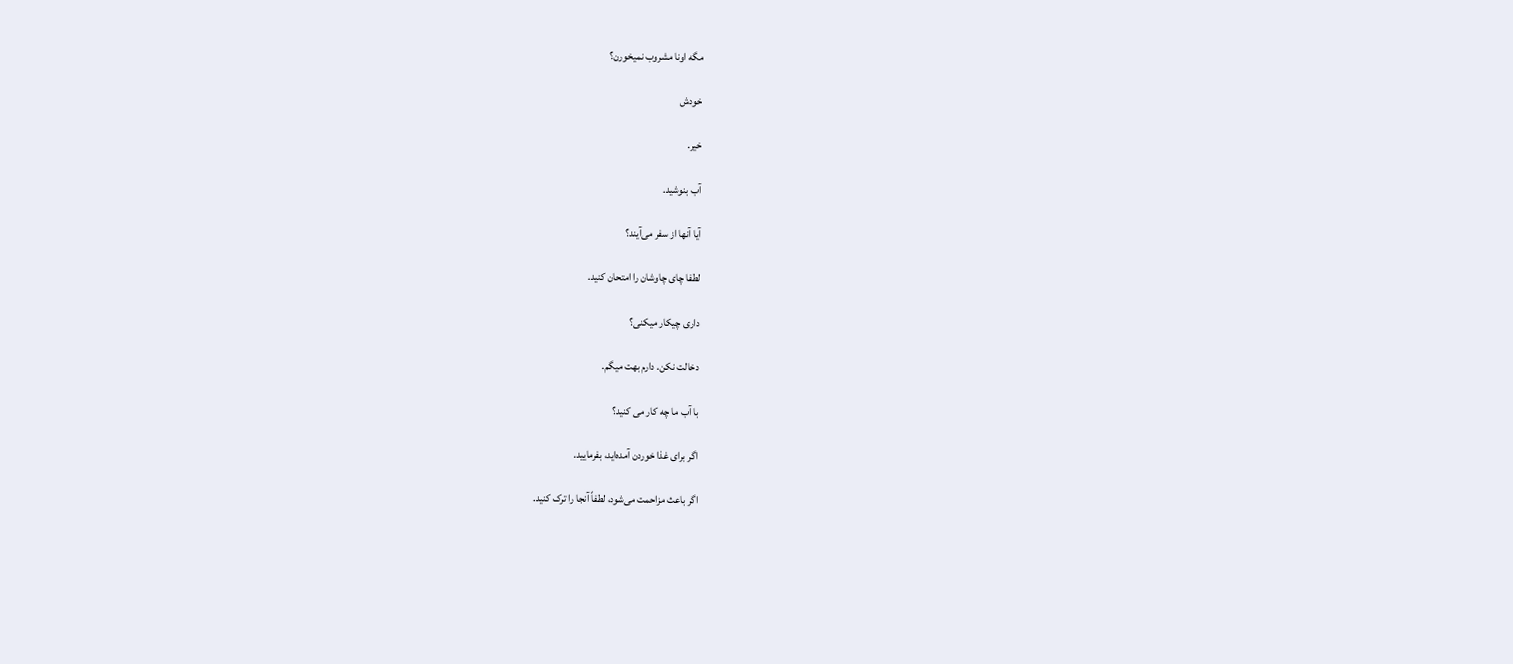مگه اونا مشروب نمیخورن؟

خودش

خیر.

آب بنوشید.

آیا آنها از سفر می‌آیند؟

لطفا چای چاوشان را امتحان کنید.

داری چیکار میکنی؟

دخالت نکن. دارم بهت میگم.

با آب ما چه کار می کنید؟

اگر برای غذا خوردن آمده‌اید، بفرمایید.

اگر باعث مزاحمت می‌شود، لطفاً آنجا را ترک کنید.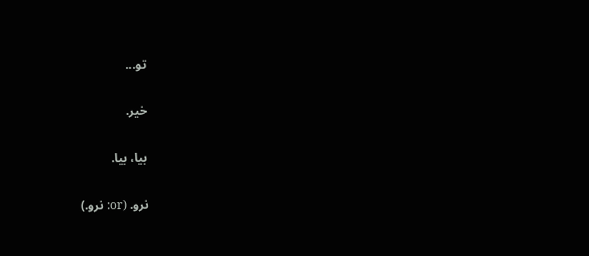تو...

خیر.

بیا، بیا.

نرو. (or: نرو.)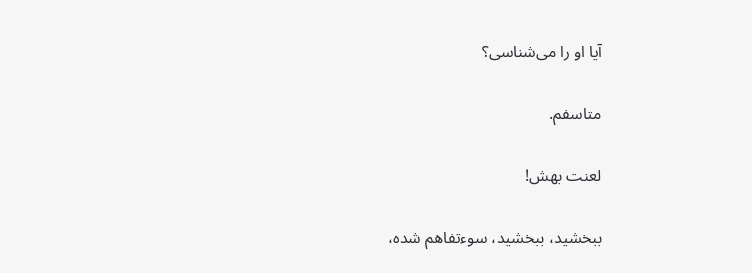آیا او را می‌شناسی؟

متاسفم.

لعنت بهش!

ببخشید، ببخشید، سوءتفاهم شده،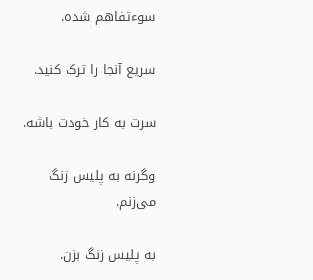سوءتفاهم شده.

سریع آنجا را ترک کنید.

سرت به کار خودت باشه.

وگرنه به پلیس زنگ می‌زنم.

به پلیس زنگ بزن.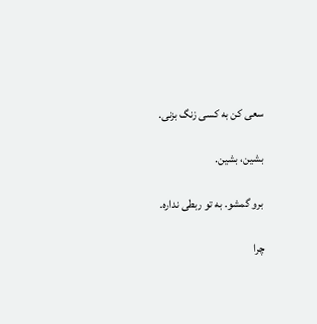سعی کن به کسی زنگ بزنی.

بشین، بشین.

برو گمشو. به تو ربطی نداره.

چرا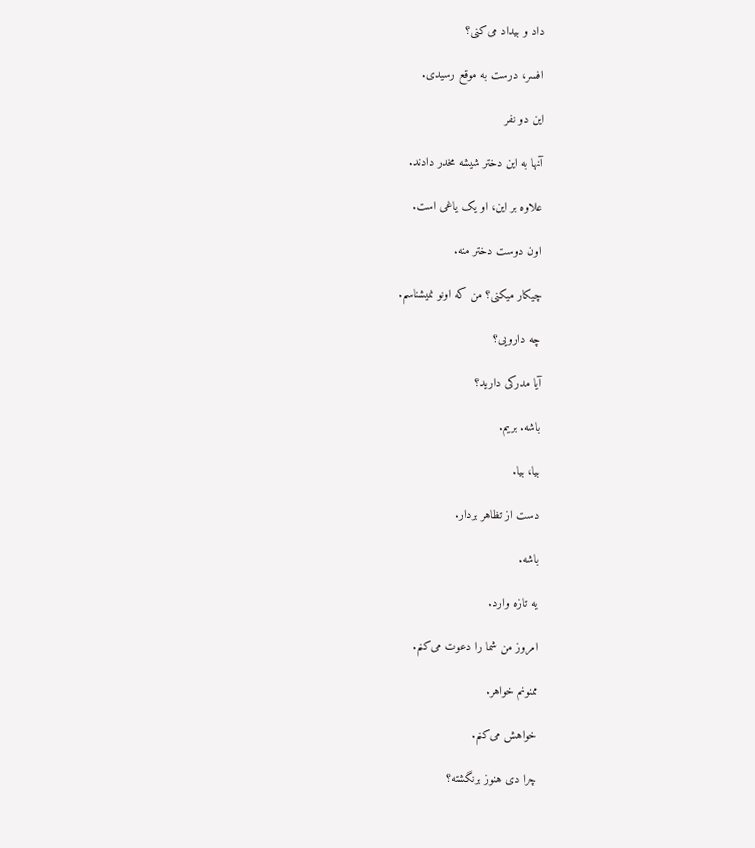داد و بیداد می‌کنی؟

افسر، درست به موقع رسیدی.

این دو نفر

آنها به این دختر شیشه مخدر دادند.

علاوه بر این، او یک یاغی است.

اون دوست دختر منه.

چیکار میکنی؟ من که اونو نمیشناسم.

چه دارویی؟

آیا مدرکی دارید؟

باشه. بریم.

بیا، بیا.

دست از تظاهر بردار.

باشه.

یه تازه وارد.

امروز من شما را دعوت می‌کنم.

ممنونم خواهر.

خواهش می‌کنم.

چرا دی هنوز برنگشته؟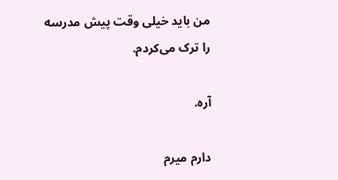من باید خیلی وقت پیش مدرسه را ترک می‌کردم.

آره.

دارم میرم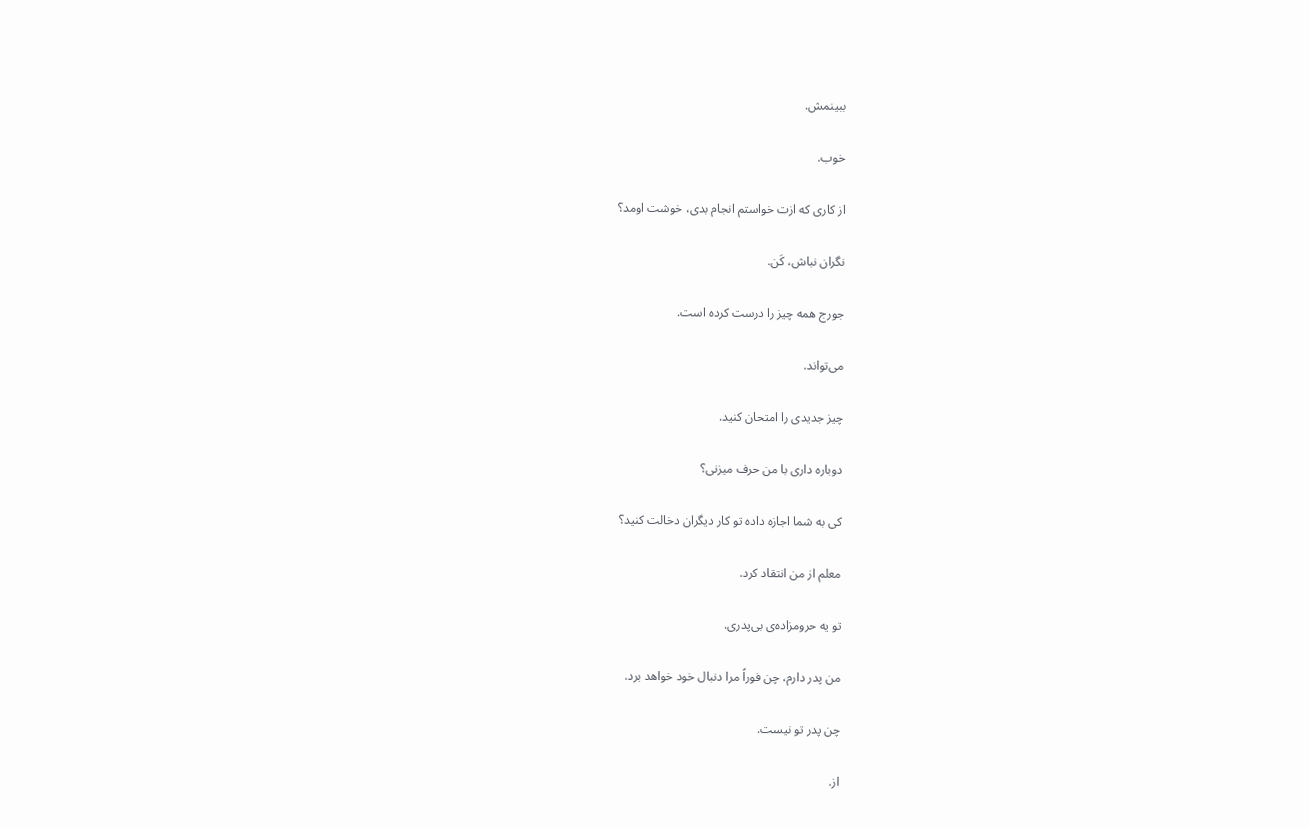ببینمش.

خوب.

از کاری که ازت خواستم انجام بدی، خوشت اومد؟

نگران نباش، کَن.

جورج همه چیز را درست کرده است.

می‌تواند.

چیز جدیدی را امتحان کنید.

دوباره داری با من حرف میزنی؟

کی به شما اجازه داده تو کار دیگران دخالت کنید؟

معلم از من انتقاد کرد.

تو یه حرومزاده‌ی بی‌پدری.

من پدر دارم، چن فوراً مرا دنبال خود خواهد برد.

چن پدر تو نیست.

از.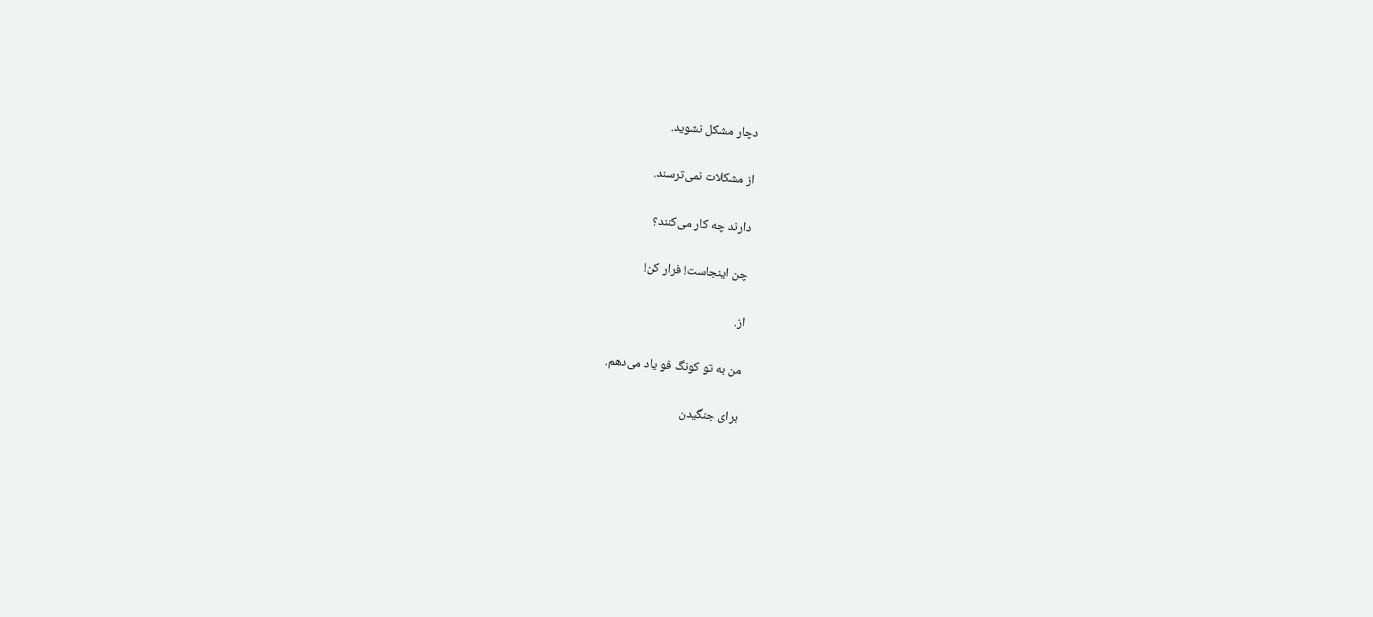دچار مشکل نشوید.

از مشکلات نمی‌ترسند.

دارند چه کار می‌کنند؟

چن اینجاست! فرار کن!

از.

من به تو کونگ فو یاد می‌دهم.

برای جنگیدن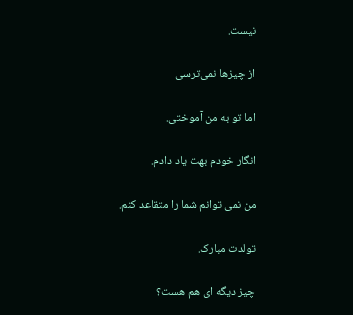نیست.

از چیزها نمی‌ترسی

اما تو به من آموختی.

انگار خودم بهت یاد دادم.

من نمی توانم شما را متقاعد کنم.

تولدت مبارک.

چیز دیگه ای هم هست؟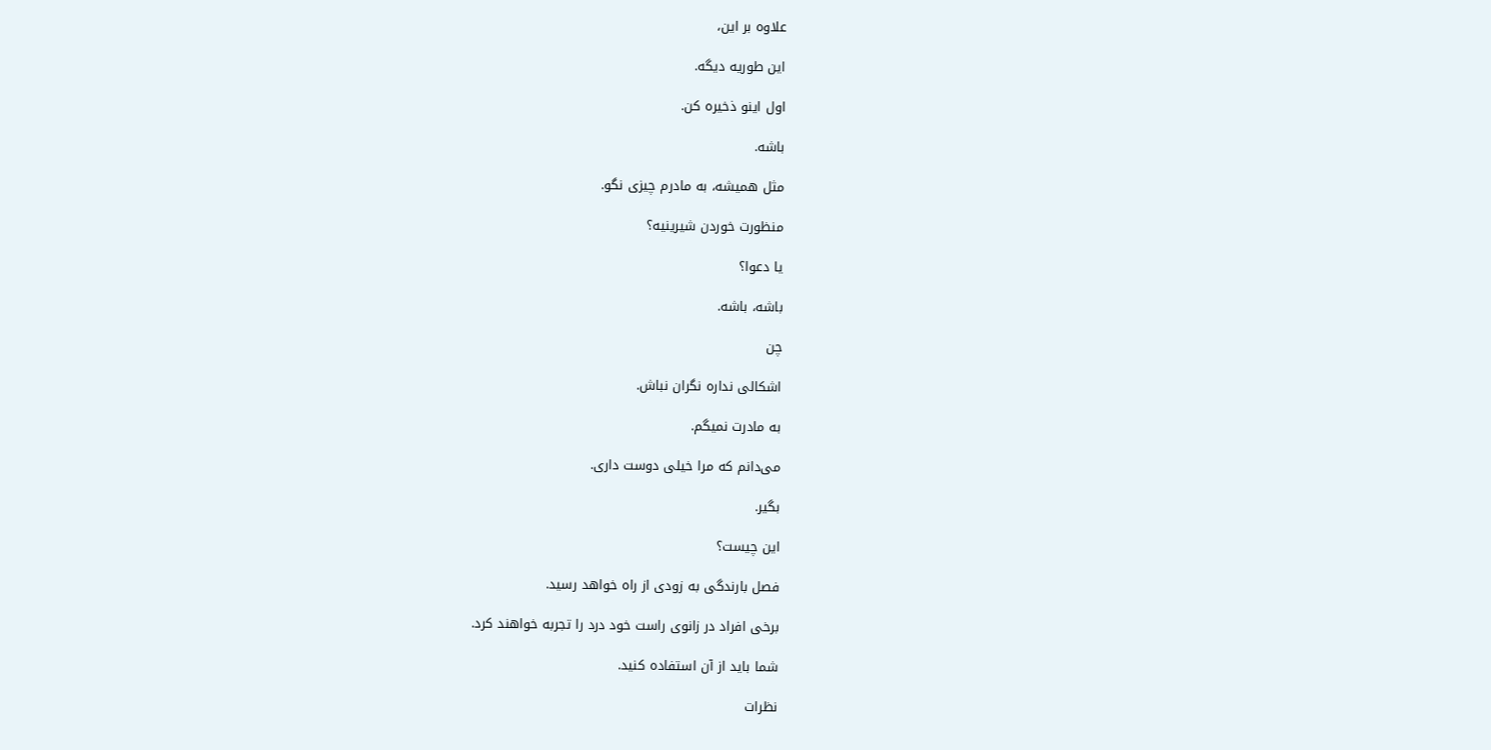علاوه بر این،

این طوریه دیگه.

اول اینو ذخیره کن.

باشه.

مثل همیشه، به مادرم چیزی نگو.

منظورت خوردن شیرینیه؟

یا دعوا؟

باشه، باشه.

چن

اشکالی نداره نگران نباش.

به مادرت نمیگم.

می‌دانم که مرا خیلی دوست داری.

بگیر.

این چیست؟

فصل بارندگی به زودی از راه خواهد رسید.

برخی افراد در زانوی راست خود درد را تجربه خواهند کرد.

شما باید از آن استفاده کنید.

نظرات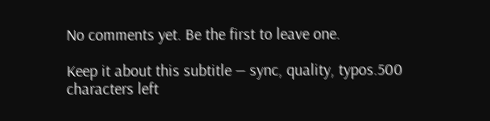No comments yet. Be the first to leave one.

Keep it about this subtitle — sync, quality, typos.500 characters left